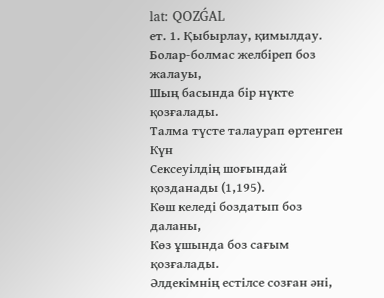lat: QOZǴAL
ет. 1. Қыбырлау, қимылдау.
Болар-болмас желбіреп боз жалауы,
Шың басында бір нүкте қозғалады.
Талма түсте талаурап өртенген Күн
Сексеуілдің шоғындай қозданады (1,195).
Көш келеді боздатып боз даланы,
Көз ұшында боз сағым қозғалады.
Әлдекімнің естілсе созған әні,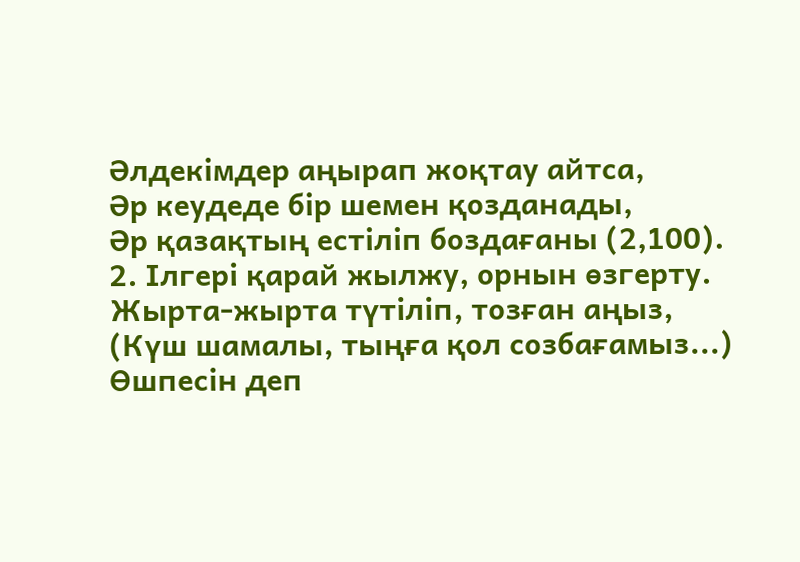Әлдекімдер аңырап жоқтау айтса,
Әр кеудеде бір шемен қозданады,
Әр қазақтың естіліп боздағаны (2,100).
2. Ілгері қарай жылжу, орнын өзгерту.
Жырта-жырта түтіліп, тозған аңыз,
(Күш шамалы, тыңға қол созбағамыз...)
Өшпесін деп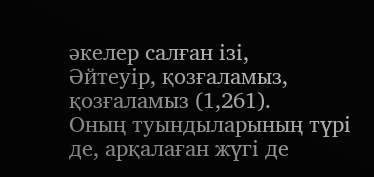әкелер салған ізі,
Әйтеуір, қозғаламыз, қозғаламыз (1,261).
Оның туындыларының түрі де, арқалаған жүгі де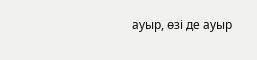ауыр, өзі де ауыр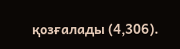қозғалады (4,306).